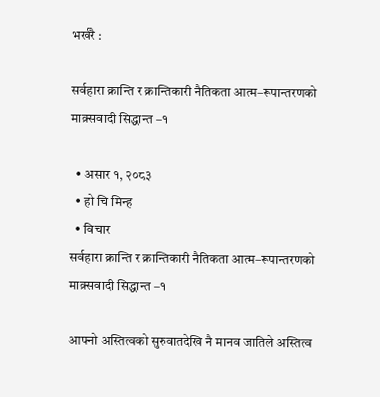भर्खरै :

सर्वहारा क्रान्ति र क्रान्तिकारी नैतिकता आत्म–रूपान्तरणको माक्र्सवादी सिद्धान्त –१

  • असार १, २०८३
  • हो चि मिन्ह
  • विचार
सर्वहारा क्रान्ति र क्रान्तिकारी नैतिकता आत्म–रूपान्तरणको माक्र्सवादी सिद्धान्त –१

आफ्नो अस्तित्वको सुरुवातदेखि नै मानव जातिले अस्तित्व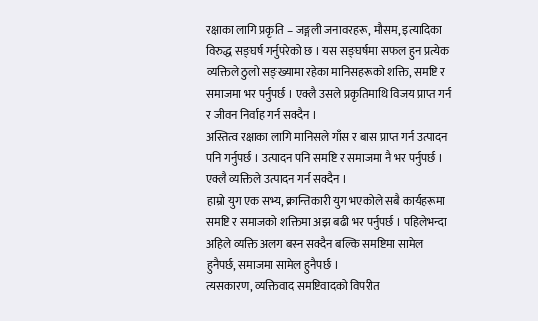रक्षाका लागि प्रकृति – जङ्गली जनावरहरू, मौसम, इत्यादिका विरुद्ध सङ्घर्ष गर्नुपरेको छ । यस सङ्घर्षमा सफल हुन प्रत्येक व्यक्तिले ठुलो सङ्ख्यामा रहेका मानिसहरूको शक्ति, समष्टि र समाजमा भर पर्नुपर्छ । एक्लै उसले प्रकृतिमाथि विजय प्राप्त गर्न र जीवन निर्वाह गर्न सक्दैन ।
अस्तित्व रक्षाका लागि मानिसले गाँस र बास प्राप्त गर्न उत्पादन पनि गर्नुपर्छ । उत्पादन पनि समष्टि र समाजमा नै भर पर्नुपर्छ । एक्लै व्यक्तिले उत्पादन गर्न सक्दैन ।
हाम्रो युग एक सभ्य, क्रान्तिकारी युग भएकोले सबै कार्यहरूमा समष्टि र समाजको शक्तिमा अझ बढी भर पर्नुपर्छ । पहिलेभन्दा अहिले व्यक्ति अलग बस्न सक्दैन बल्कि समष्टिमा सामेल हुनैपर्छ, समाजमा सामेल हुनैपर्छ ।
त्यसकारण, व्यक्तिवाद समष्टिवादको विपरीत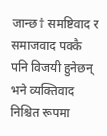जान्छ† समष्टिवाद र समाजवाद पक्कै पनि विजयी हुनेछन् भने व्यक्तिवाद निश्चित रूपमा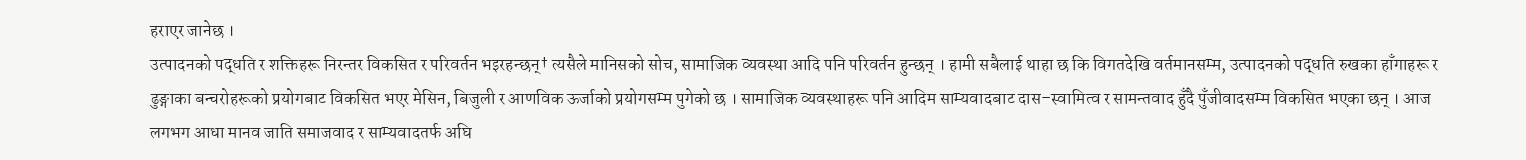हराएर जानेछ ।
उत्पादनको पद्धति र शक्तिहरू निरन्तर विकसित र परिवर्तन भइरहन्छन्† त्यसैले मानिसको सोच, सामाजिक व्यवस्था आदि पनि परिवर्तन हुन्छन् । हामी सबैलाई थाहा छ कि विगतदेखि वर्तमानसम्म, उत्पादनको पद्धति रुखका हाँगाहरू र ढुङ्गाका बन्चरोहरूको प्रयोगबाट विकसित भएर मेसिन, बिजुली र आणविक ऊर्जाको प्रयोगसम्म पुगेको छ । सामाजिक व्यवस्थाहरू पनि आदिम साम्यवादबाट दास–स्वामित्व र सामन्तवाद हुँदै पुँजीवादसम्म विकसित भएका छन् । आज लगभग आधा मानव जाति समाजवाद र साम्यवादतर्फ अघि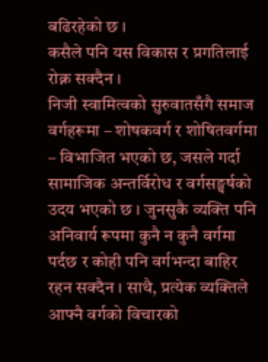बढिरहेको छ ।
कसैले पनि यस विकास र प्रगतिलाई रोक्न सक्दैन ।
निजी स्वामित्वको सुरुवातसँगै समाज वर्गहरूमा – शोषकवर्ग र शोषितवर्गमा – विभाजित भएको छ, जसले गर्दा सामाजिक अन्तर्विरोध र वर्गसङ्घर्षको उदय भएको छ । जुनसुकै व्यक्ति पनि अनिवार्य रूपमा कुनै न कुनै वर्गमा पर्दछ र कोही पनि वर्गभन्दा बाहिर रहन सक्दैन । साथै, प्रत्येक व्यक्तिले आफ्नै वर्गको विचारको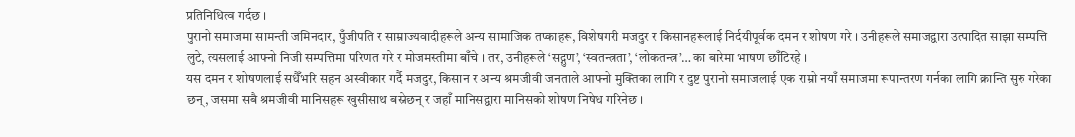प्रतिनिधित्व गर्दछ ।
पुरानो समाजमा सामन्ती जमिनदार, पुँजीपति र साम्राज्यवादीहरूले अन्य सामाजिक तप्काहरू, विशेषगरी मजदुर र किसानहरूलाई निर्दयीपूर्वक दमन र शोषण गरे । उनीहरूले समाजद्वारा उत्पादित साझा सम्पत्ति लुटे, त्यसलाई आफ्नो निजी सम्पत्तिमा परिणत गरे र मोजमस्तीमा बाँचे । तर, उनीहरूले ‘सद्गुण’, ‘स्वतन्त्रता’, ‘लोकतन्त्र’… का बारेमा भाषण छाँटिरहे ।
यस दमन र शोषणलाई सधैँभरि सहन अस्वीकार गर्दै मजदुर, किसान र अन्य श्रमजीवी जनताले आफ्नो मुक्तिका लागि र दुष्ट पुरानो समाजलाई एक राम्रो नयाँ समाजमा रूपान्तरण गर्नका लागि क्रान्ति सुरु गरेका छन्, जसमा सबै श्रमजीवी मानिसहरू खुसीसाथ बस्नेछन् र जहाँ मानिसद्वारा मानिसको शोषण निषेध गरिनेछ ।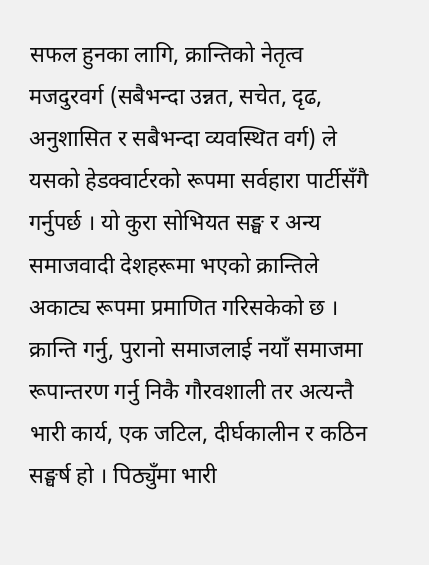सफल हुनका लागि, क्रान्तिको नेतृत्व मजदुरवर्ग (सबैभन्दा उन्नत, सचेत, दृढ, अनुशासित र सबैभन्दा व्यवस्थित वर्ग) ले यसको हेडक्वार्टरको रूपमा सर्वहारा पार्टीसँगै गर्नुपर्छ । यो कुरा सोभियत सङ्घ र अन्य समाजवादी देशहरूमा भएको क्रान्तिले अकाट्य रूपमा प्रमाणित गरिसकेको छ ।
क्रान्ति गर्नु, पुरानो समाजलाई नयाँ समाजमा रूपान्तरण गर्नु निकै गौरवशाली तर अत्यन्तै भारी कार्य, एक जटिल, दीर्घकालीन र कठिन सङ्घर्ष हो । पिठ्युँमा भारी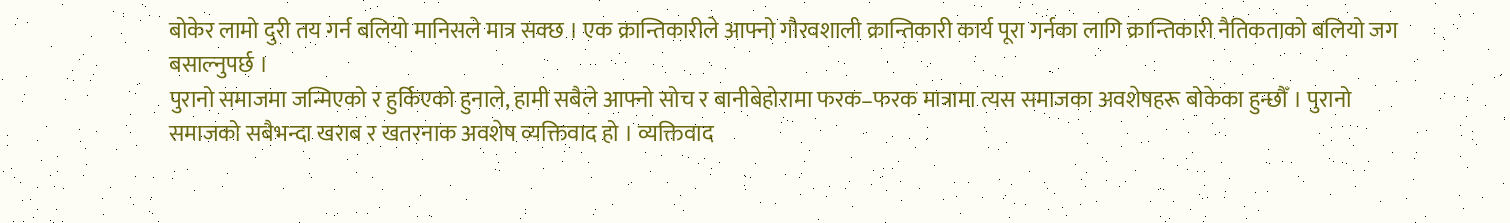बोकेर लामो दुरी तय गर्न बलियो मानिसले मात्र सक्छ । एक क्रान्तिकारीले आफ्नो गौरवशाली क्रान्तिकारी कार्य पूरा गर्नका लागि क्रान्तिकारी नैतिकताको बलियो जग बसाल्नुपर्छ ।
पुरानो समाजमा जन्मिएको र हुर्किएको हुनाले, हामी सबैले आफ्नो सोच र बानीबेहोरामा फरक–फरक मात्रामा त्यस समाजका अवशेषहरू बोकेका हुन्छौँ । पुरानो समाजको सबैभन्दा खराब र खतरनाक अवशेष व्यक्तिवाद हो । व्यक्तिवाद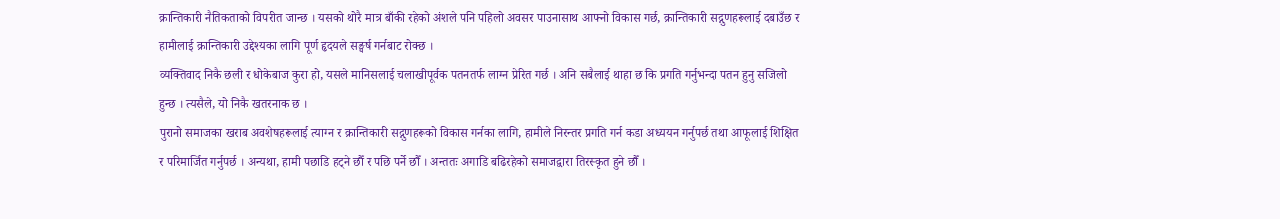क्रान्तिकारी नैतिकताको विपरीत जान्छ । यसको थोरै मात्र बाँकी रहेको अंशले पनि पहिलो अवसर पाउनासाथ आफ्नो विकास गर्छ, क्रान्तिकारी सद्गुणहरूलाई दबाउँछ र हामीलाई क्रान्तिकारी उद्देश्यका लागि पूर्ण हृदयले सङ्घर्ष गर्नबाट रोक्छ ।
व्यक्तिवाद निकै छली र धोकेबाज कुरा हो, यसले मानिसलाई चलाखीपूर्वक पतनतर्फ लाग्न प्रेरित गर्छ । अनि सबैलाई थाहा छ कि प्रगति गर्नुभन्दा पतन हुनु सजिलो हुन्छ । त्यसैले, यो निकै खतरनाक छ ।
पुरानो समाजका खराब अवशेषहरूलाई त्याग्न र क्रान्तिकारी सद्गुणहरूको विकास गर्नका लागि, हामीले निरन्तर प्रगति गर्न कडा अध्ययन गर्नुपर्छ तथा आफूलाई शिक्षित र परिमार्जित गर्नुपर्छ । अन्यथा, हामी पछाडि हट्ने छौँ र पछि पर्ने छौँ । अन्ततः अगाडि बढिरहेको समाजद्वारा तिरस्कृत हुने छौँ ।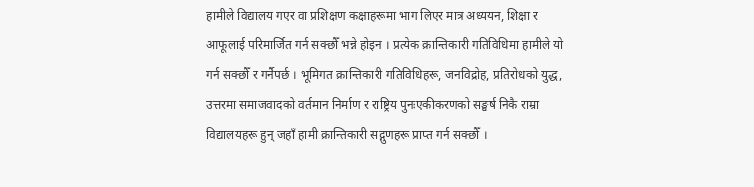हामीले विद्यालय गएर वा प्रशिक्षण कक्षाहरूमा भाग लिएर मात्र अध्ययन, शिक्षा र आफूलाई परिमार्जित गर्न सक्छौँ भन्ने होइन । प्रत्येक क्रान्तिकारी गतिविधिमा हामीले यो गर्न सक्छौँ र गर्नैपर्छ । भूमिगत क्रान्तिकारी गतिविधिहरू, जनविद्रोह, प्रतिरोधको युद्ध, उत्तरमा समाजवादको वर्तमान निर्माण र राष्ट्रिय पुनःएकीकरणको सङ्घर्ष निकै राम्रा विद्यालयहरू हुन् जहाँ हामी क्रान्तिकारी सद्गुणहरू प्राप्त गर्न सक्छौँ ।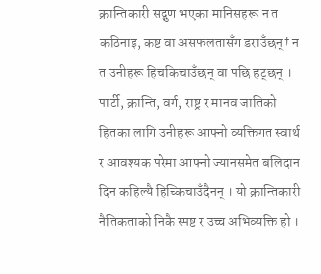क्रान्तिकारी सद्गुण भएका मानिसहरू न त कठिनाइ, कष्ट वा असफलतासँग डराउँछन्† न त उनीहरू हिचकिचाउँछन् वा पछि हट्छन् । पार्टी, क्रान्ति, वर्ग, राष्ट्र र मानव जातिको हितका लागि उनीहरू आफ्नो व्यक्तिगत स्वार्थ र आवश्यक परेमा आफ्नो ज्यानसमेत बलिदान दिन कहिल्यै हिच्किचाउँदैनन् । यो क्रान्तिकारी नैतिकताको निकै स्पष्ट र उच्च अभिव्यक्ति हो ।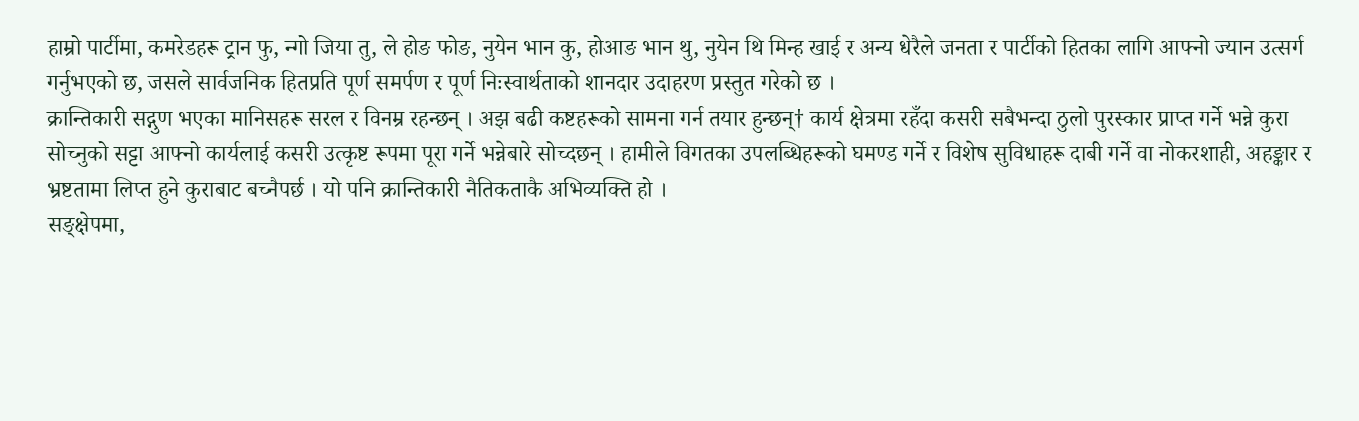हाम्रो पार्टीमा, कमरेडहरू ट्रान फु, न्गो जिया तु, ले होङ फोङ, नुयेन भान कु, होआङ भान थु, नुयेन थि मिन्ह खाई र अन्य धेरैले जनता र पार्टीको हितका लागि आफ्नो ज्यान उत्सर्ग गर्नुभएको छ, जसले सार्वजनिक हितप्रति पूर्ण समर्पण र पूर्ण निःस्वार्थताको शानदार उदाहरण प्रस्तुत गरेको छ ।
क्रान्तिकारी सद्गुण भएका मानिसहरू सरल र विनम्र रहन्छन् । अझ बढी कष्टहरूको सामना गर्न तयार हुन्छन्† कार्य क्षेत्रमा रहँदा कसरी सबैभन्दा ठुलो पुरस्कार प्राप्त गर्ने भन्ने कुरा सोच्नुको सट्टा आफ्नो कार्यलाई कसरी उत्कृष्ट रूपमा पूरा गर्ने भन्नेबारे सोच्दछन् । हामीले विगतका उपलब्धिहरूको घमण्ड गर्ने र विशेष सुविधाहरू दाबी गर्ने वा नोकरशाही, अहङ्कार र भ्रष्टतामा लिप्त हुने कुराबाट बच्नैपर्छ । यो पनि क्रान्तिकारी नैतिकताकै अभिव्यक्ति हो ।
सङ्क्षेपमा,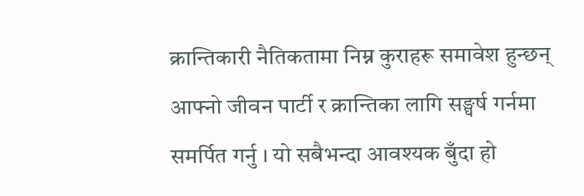क्रान्तिकारी नैतिकतामा निम्न कुराहरू समावेश हुन्छन्
आफ्नो जीवन पार्टी र क्रान्तिका लागि सङ्घर्ष गर्नमा समर्पित गर्नु । यो सबैभन्दा आवश्यक बुँदा हो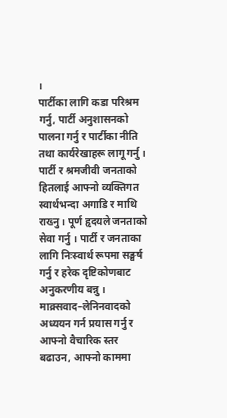।
पार्टीका लागि कडा परिश्रम गर्नु, पार्टी अनुशासनको पालना गर्नु र पार्टीका नीति तथा कार्यरेखाहरू लागू गर्नु ।
पार्टी र श्रमजीवी जनताको हितलाई आफ्नो व्यक्तिगत स्वार्थभन्दा अगाडि र माथि राख्नु । पूर्ण हृदयले जनताको सेवा गर्नु । पार्टी र जनताका लागि निःस्वार्थ रूपमा सङ्घर्ष गर्नु र हरेक दृष्टिकोणबाट अनुकरणीय बन्नु ।
माक्र्सवाद–लेनिनवादको अध्ययन गर्न प्रयास गर्नु र आफ्नो वैचारिक स्तर बढाउन, आफ्नो काममा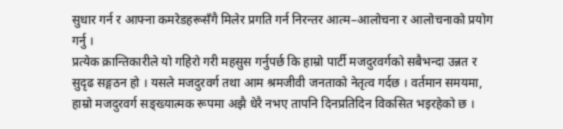सुधार गर्न र आफ्ना कमरेडहरूसँगै मिलेर प्रगति गर्न निरन्तर आत्म–आलोचना र आलोचनाको प्रयोग गर्नु ।
प्रत्येक क्रान्तिकारीले यो गहिरो गरी महसुस गर्नुपर्छ कि हाम्रो पार्टी मजदुरवर्गको सबैभन्दा उन्नत र सुदृढ सङ्गठन हो । यसले मजदुरवर्ग तथा आम श्रमजीवी जनताको नेतृत्व गर्दछ । वर्तमान समयमा, हाम्रो मजदुरवर्ग सङ्ख्यात्मक रूपमा अझै धेरै नभए तापनि दिनप्रतिदिन विकसित भइरहेको छ ।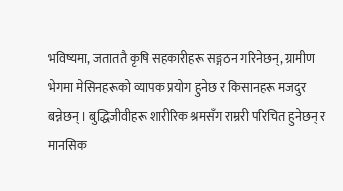भविष्यमा, जताततै कृषि सहकारीहरू सङ्गठन गरिनेछन्, ग्रामीण भेगमा मेसिनहरूको व्यापक प्रयोग हुनेछ र किसानहरू मजदुर बन्नेछन् । बुद्धिजीवीहरू शारीरिक श्रमसँग राम्ररी परिचित हुनेछन् र मानसिक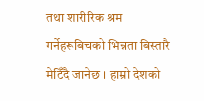तथा शारीरिक श्रम गर्नेहरूबिचको भिन्नता बिस्तारै मेटिँदै जानेछ । हाम्रो देशको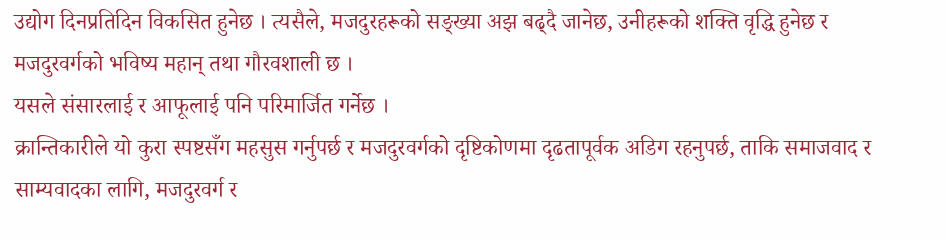उद्योग दिनप्रतिदिन विकसित हुनेछ । त्यसैले, मजदुरहरूको सङ्ख्या अझ बढ्दै जानेछ, उनीहरूको शक्ति वृद्धि हुनेछ र मजदुरवर्गको भविष्य महान् तथा गौरवशाली छ ।
यसले संसारलाई र आफूलाई पनि परिमार्जित गर्नेछ ।
क्रान्तिकारीले यो कुरा स्पष्टसँग महसुस गर्नुपर्छ र मजदुरवर्गको दृष्टिकोणमा दृढतापूर्वक अडिग रहनुपर्छ, ताकि समाजवाद र साम्यवादका लागि, मजदुरवर्ग र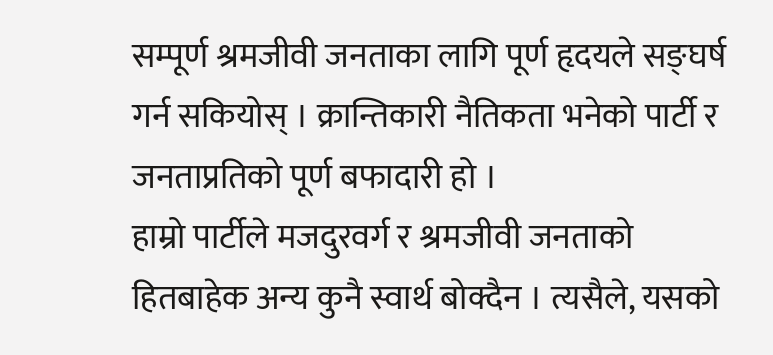सम्पूर्ण श्रमजीवी जनताका लागि पूर्ण हृदयले सङ्घर्ष गर्न सकियोस् । क्रान्तिकारी नैतिकता भनेको पार्टी र जनताप्रतिको पूर्ण बफादारी हो ।
हाम्रो पार्टीले मजदुरवर्ग र श्रमजीवी जनताको हितबाहेक अन्य कुनै स्वार्थ बोक्दैन । त्यसैले, यसको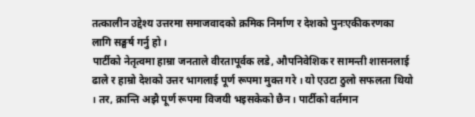तत्कालीन उद्देश्य उत्तरमा समाजवादको क्रमिक निर्माण र देशको पुनःएकीकरणका लागि सङ्घर्ष गर्नु हो ।
पार्टीको नेतृत्वमा हाम्रा जनताले वीरतापूर्वक लडे, औपनिवेशिक र सामन्ती शासनलाई ढाले र हाम्रो देशको उत्तर भागलाई पूर्ण रूपमा मुक्त गरे । यो एउटा ठुलो सफलता थियो । तर, क्रान्ति अझै पूर्ण रूपमा विजयी भइसकेको छैन । पार्टीको वर्तमान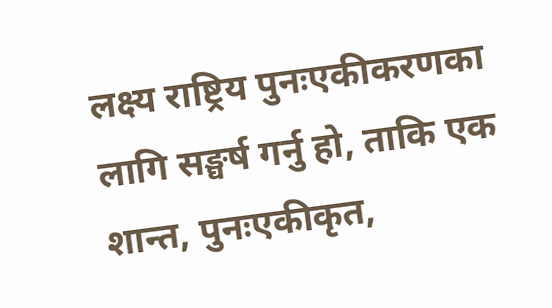लक्ष्य राष्ट्रिय पुनःएकीकरणका लागि सङ्घर्ष गर्नु हो, ताकि एक शान्त, पुनःएकीकृत,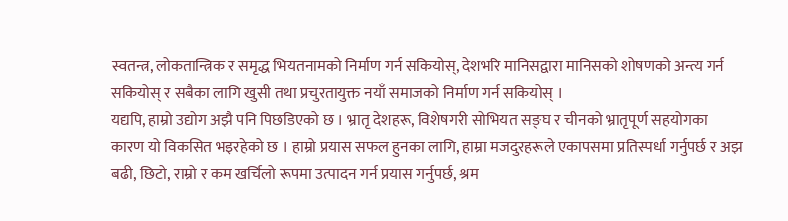स्वतन्त्र, लोकतान्त्रिक र समृद्ध भियतनामको निर्माण गर्न सकियोस्, देशभरि मानिसद्वारा मानिसको शोषणको अन्त्य गर्न सकियोस् र सबैका लागि खुसी तथा प्रचुरतायुक्त नयाँ समाजको निर्माण गर्न सकियोस् ।
यद्यपि, हाम्रो उद्योग अझै पनि पिछडिएको छ । भ्रातृ देशहरू, विशेषगरी सोभियत सङ्घ र चीनको भ्रातृपूर्ण सहयोगका कारण यो विकसित भइरहेको छ । हाम्रो प्रयास सफल हुनका लागि, हाम्रा मजदुरहरूले एकापसमा प्रतिस्पर्धा गर्नुपर्छ र अझ बढी, छिटो, राम्रो र कम खर्चिलो रूपमा उत्पादन गर्न प्रयास गर्नुपर्छ, श्रम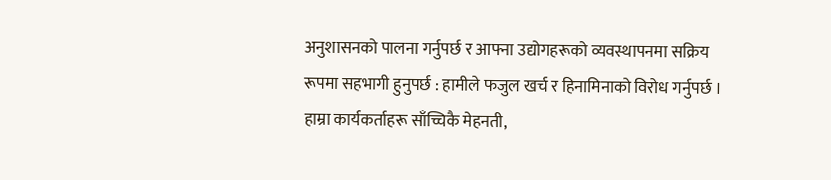अनुशासनको पालना गर्नुपर्छ र आफ्ना उद्योगहरूको व्यवस्थापनमा सक्रिय रूपमा सहभागी हुनुपर्छ : हामीले फजुल खर्च र हिनामिनाको विरोध गर्नुपर्छ । हाम्रा कार्यकर्ताहरू साँच्चिकै मेहनती,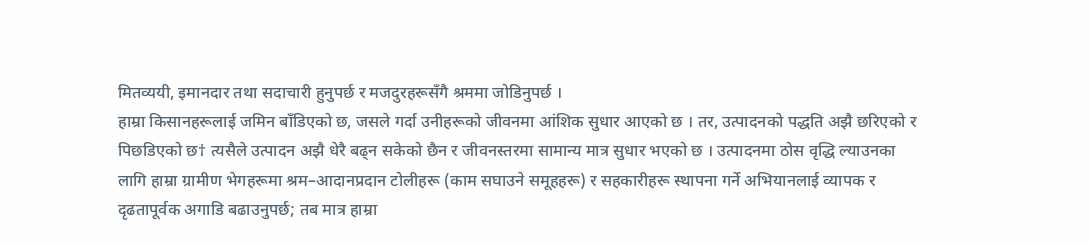मितव्ययी, इमानदार तथा सदाचारी हुनुपर्छ र मजदुरहरूसँगै श्रममा जोडिनुपर्छ ।
हाम्रा किसानहरूलाई जमिन बाँडिएको छ, जसले गर्दा उनीहरूको जीवनमा आंशिक सुधार आएको छ । तर, उत्पादनको पद्धति अझै छरिएको र पिछडिएको छ† त्यसैले उत्पादन अझै धेरै बढ्न सकेको छैन र जीवनस्तरमा सामान्य मात्र सुधार भएको छ । उत्पादनमा ठोस वृद्धि ल्याउनका लागि हाम्रा ग्रामीण भेगहरूमा श्रम–आदानप्रदान टोलीहरू (काम सघाउने समूहहरू) र सहकारीहरू स्थापना गर्ने अभियानलाई व्यापक र दृढतापूर्वक अगाडि बढाउनुपर्छ; तब मात्र हाम्रा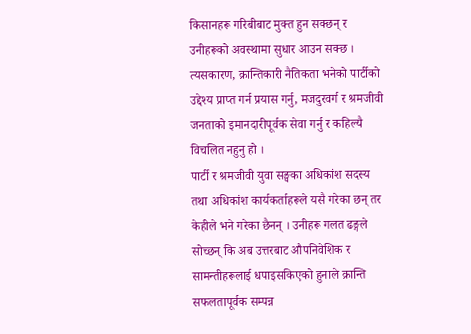किसानहरू गरिबीबाट मुक्त हुन सक्छन् र उनीहरूको अवस्थामा सुधार आउन सक्छ ।
त्यसकारण, क्रान्तिकारी नैतिकता भनेको पार्टीको उद्देश्य प्राप्त गर्न प्रयास गर्नु, मजदुरवर्ग र श्रमजीवी जनताको इमानदारीपूर्वक सेवा गर्नु र कहिल्यै विचलित नहुनु हो ।
पार्टी र श्रमजीवी युवा सङ्घका अधिकांश सदस्य तथा अधिकांश कार्यकर्ताहरूले यसै गरेका छन् तर केहीले भने गरेका छैनन् । उनीहरू गलत ढङ्गले सोच्छन् कि अब उत्तरबाट औपनिवेशिक र सामन्तीहरूलाई धपाइसकिएको हुनाले क्रान्ति सफलतापूर्वक सम्पन्न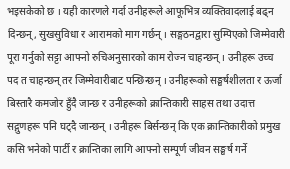भइसकेको छ । यही कारणले गर्दा उनीहरूले आफूभित्र व्यक्तिवादलाई बढ्न दिन्छन्, सुखसुविधा र आरामको माग गर्छन् । सङ्गठनद्वारा सुम्पिएको जिम्मेवारी पूरा गर्नुको सट्टा आफ्नो रुचिअनुसारको काम रोज्न चाहन्छन् । उनीहरू उच्च पद त चाहन्छन् तर जिम्मेवारीबाट पन्छिन्छन् । उनीहरूको सङ्घर्षशीलता र ऊर्जा बिस्तारै कमजोर हुँदै जान्छ र उनीहरूको क्रान्तिकारी साहस तथा उदात्त सद्गुणहरू पनि घट्दै जान्छन् । उनीहरू बिर्सन्छन् कि एक क्रान्तिकारीको प्रमुख कसि भनेको पार्टी र क्रान्तिका लागि आफ्नो सम्पूर्ण जीवन सङ्घर्ष गर्ने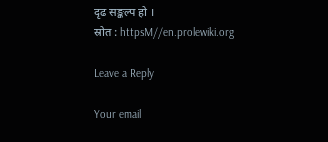दृढ सङ्कल्प हो ।
स्रोत : httpsM//en.prolewiki.org

Leave a Reply

Your email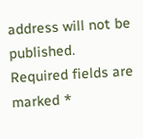address will not be published. Required fields are marked *